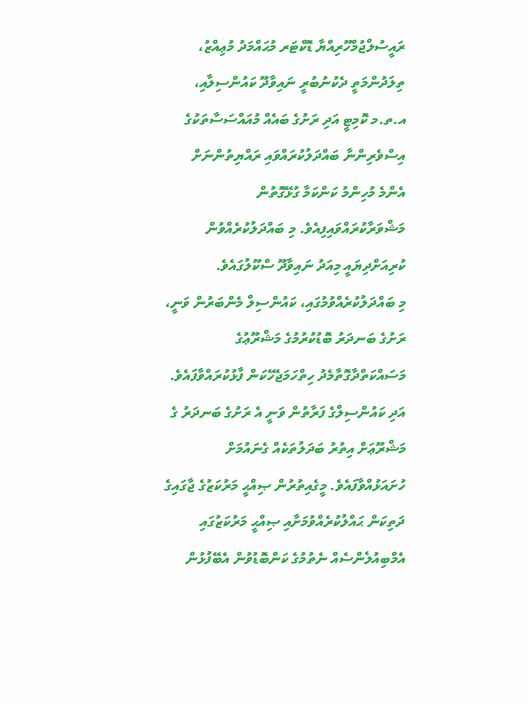ރައީސުލްޖުމްހޫރިއްޔާ ޑޮކްޓަރ މުޙައްމަދު މުޢިއްޒު، ތިލަދުންމަތީ ދެކުނުބުރީ ނައިވާދޫ ކައުންސިލާއި، އ.ތ.މ ކޮމިޓީ އަދި ރަށުގެ ބައެއް މުއައްސަސާތަކުގެ އިސްވެރިންނާ ބައްދަލުކުރައްވައި ރައްޔިތުންނަށް އެންމެ މުހިންމު ކަންކަމާ ގުޅޭގޮތުން މަޝްވަރާކުރައްވައިފިއެވެ. މި ބައްދަލުކުރެއްވުން ކުރިއަށްދިޔައީ މިއަދު ނައިވާދޫ ސްކޫލުގައެވެ.
މި ބައްދަލުކުރެއްވުމުގައި، ކައުންސިލް މެންބަރުން ވަނީ، ރަށުގެ ބަނދަރު ބޮޑުކުރުމުގެ މަޝްރޫޢުގެ މަސައްކަތްދާގޮތާމެދު ހިތްހަމަޖެހޭކަން ފާޅުކުރައްވާފައެވެ. އަދި ކައުންސިލްގެ ފަރާތުން ވަނީ އެ ރަށުގެ ބަނދަރު ގެ މަޝްރޫޢަށް އިތުރު ބަދަލުތަކެއް ގެނައުމަށް ހުށައަޅުއްވާފައެވެ. މީގެއިތުރުން ޞިއްޙީ މަރުކަޒުގެ ޖާގައިގެ ދަތިކަން ޙައްލުކުރެއްވުމަށާއި ޞިއްޙީ މަރުކަޒުގައި އެމްބިއުލެންސެއް ނެތުމުގެ ކަންބޮޑުވުން އެބޭފުޅުން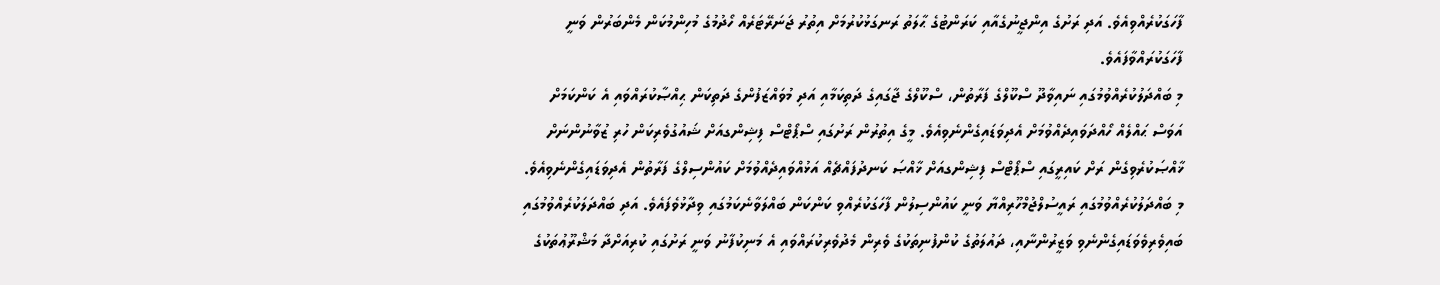ފާހަގަކުރެއްވިއެވެ. އަދި ރަށުގެ އިންޖީނުގެއާއި ކަރަންޓުގެ ޙާލަތު ރަނގަޅުކުރުމަށް އިތުރު ޖަނަރޭޓަރެއް ހޯދުމުގެ މުހިންމުކަން މެންބަރުން ވަނީ ފާހަގަކުރައްވާފައެވެ.
މި ބައްދަލުކުރެއްވުމުގައި ނައިވާދޫ ސްކޫލްގެ ފަރާތުން، ސްކޫލްގެ ޖާގައިގެ ދަތިކަމާއި އަދި މުވައްޒަފުންގެ ދަތިކަން ޙިއްޞާކުރައްވައި އެ ކަންކަމަށް އަވަސް ޙައްލެއް ހޯއްދަވައިދެއްވުމަށް އެދިވަޑައިގެންނެވިއެވެ. މީގެ އިތުރުން ރަށުގައި ސްޕޯޓްސް ފިޝިންގއަށް ޝައުގުވެރިކަން ހުރި ޒުވާނުންނަށް ޚާއްޞަކުރެވިގެން ރަށް ކައިރީގައި ސްޕޯޓްސް ފިޝިންގއަށް ޚާއްޞަ ކަނދުފައްޗެއް އަޅުއްވައިދެއްވުމަށް ކައުންސިލްގެ ފަރާތުން އެދިވަޑައިގެންނެވިއެވެ.
މި ބައްދަލުކުރެއްވުމުގައި ރައީސުލްޖުމްހޫރިއްޔާ ވަނީ ކައުންސިލުން ފާހަގަކުރެއްވި ކަންކަން ބައްލަވާނެކަމުގައި ވިދާޅުވެފައެވެ. އަދި ބައްދަލަކުރެއްވުމުގައި ބައިވެރިވެވަޑައިގެންނެވި ވަޒީރުންނާއި، ދައުލަތުގެ ކުންފުނިތަކުގެ ވެރިން މެދުވެރިކުރައްވައި އެ މަނިކުފާނު ވަނީ ރަށުގައި ކުރިއަށްދާ މަޝްރޫޢުތަކުގެ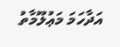އަދާހަމަ މަޢުލޫމާތު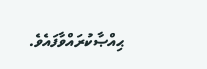ޙިއްޞާކުރައްވާފައެވެ.